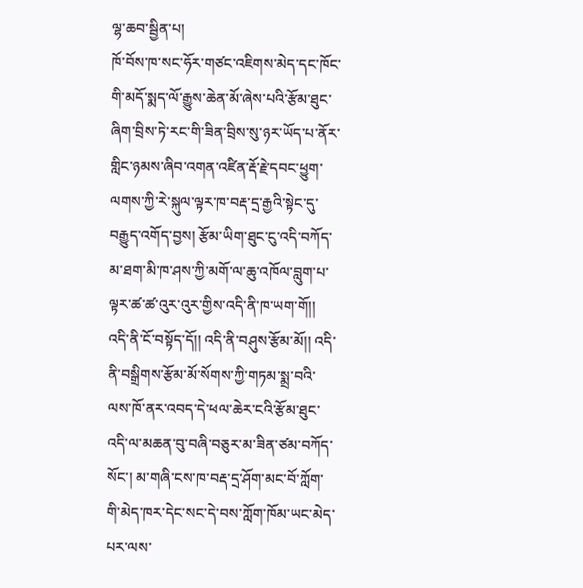ལྷ་ཆབ་སྦྱིན་པ།
ཁོ་བོས་ཁ་སང་ཧོར་གཙང་འཇིགས་མེད་དང་ཁོང་གི་མདོ་སྨད་ལོ་རྒྱུས་ཆེན་མོ་ཞེས་པའི་རྩོམ་ཐུང་ཞིག་བྲིས་ཏེ་རང་གི་ཟིན་བྲིས་སུ་ཉར་ཡོད་པ་ནོར་གླིང་ཉམས་ཞིབ་འགན་འཛིན་རྡོ་རྗེ་དབང་ཕྱུག་ལགས་ཀྱི་རེ་སྐུལ་ལྟར་ཁ་བརྡ་དྲ་རྒྱའི་སྟེང་དུ་བརྒྱུད་འགོད་བྱས། རྩོམ་ཡིག་ཐུང་ངུ་འདི་བཀོད་མ་ཐག་མི་ཁ་ཤས་ཀྱི་མགོ་ལ་ཆུ་འཁོལ་བླུག་པ་ལྟར་ཚ་ཚ་འུར་འུར་གྱིས་འདི་ནི་ཁ་ཡག་གོ།། འདི་ནི་ངོ་བསྟོད་དོ།། འདི་ནི་བཤུས་རྩོམ་མོ།། འདི་ནི་བསྒྲིགས་རྩོམ་མོ་སོགས་ཀྱི་གཏམ་སྨྲ་བའི་ལས་ཁོ་ནར་འབད་དེ་ཕལ་ཆེར་ངའི་རྩོམ་ཐུང་འདི་ལ་མཆན་བུ་བཞི་བཅུར་མ་ཟིན་ཙམ་བཀོད་སོང་། མ་གཞི་ངས་ཁ་བརྡ་དྲ་ཤོག་མང་བོ་ཀློག་གི་མེད་ཁར་དེང་སང་དེ་བས་ཀློག་ཁོམ་ཡང་མེད་པར་ལས་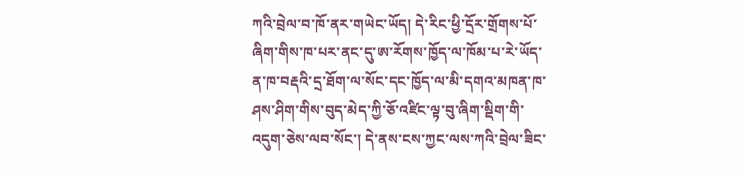ཀའི་བྲེལ་བ་ཁོ་ནར་གཡེང་ཡོད། དེ་རིང་ཕྱི་དྲོར་གྲོགས་པོ་ཞིག་གིས་ཁ་པར་ནང་དུ་ཨ་རོགས་ཁྱོད་ལ་ཁོམ་པ་རེ་ཡོད་ན་ཁ་བརྡའི་དྲ་ཐོག་ལ་སོང་དང་ཁྱོད་ལ་མི་དགའ་མཁན་ཁ་ཤས་ཤིག་གིས་བུད་མེད་ཀྱི་ཅོ་འཛིང་ལྟ་བུ་ཞིག་སྡིག་གི་འདུག་ཅེས་ལབ་སོང་། དེ་ནས་ངས་ཀྱང་ལས་ཀའི་བྲེལ་ཟིང་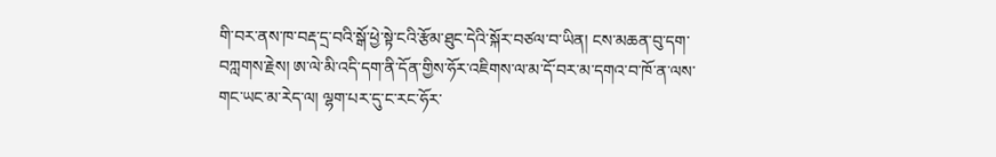གི་བར་ནས་ཁ་བརྡ་དྲ་བའི་སྒོ་ཕྱེ་སྟེ་ངའི་རྩོམ་ཐུང་དེའི་སྐོར་བཙལ་བ་ཡིན། ངས་མཆན་བུ་དག་བཀླགས་རྗེས། ཨ་ལེ་མི་འདི་དག་ནི་དོན་གྱིས་ཧོར་འཇིགས་ལ་མ་དོ་བར་མ་དགའ་བ་ཁོ་ན་ལས་གང་ཡང་མ་རེད་ལ། ལྷག་པར་དུ་ང་རང་ཧོར་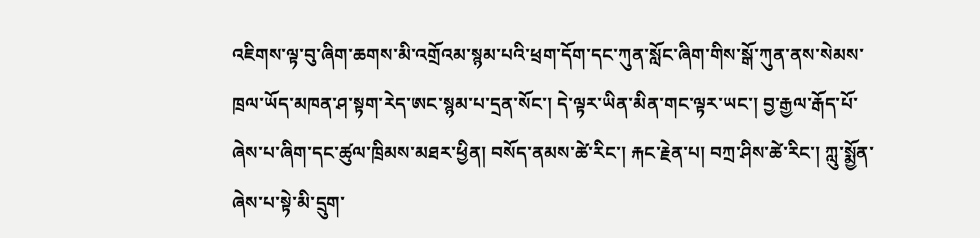འཇིགས་ལྟ་བུ་ཞིག་ཆགས་མི་འགྲོའམ་སྙམ་པའི་ཕྲག་དོག་དང་ཀུན་སློང་ཞིག་གིས་སྒོ་ཀུན་ནས་སེམས་ཁྲལ་ཡོད་མཁན་ཤ་སྟག་རེད་ཨང་སྙམ་པ་དྲན་སོང་། དེ་ལྟར་ཡིན་མིན་གང་ལྟར་ཡང་། བྱ་རྒྱལ་རྒོད་པོ་ཞེས་པ་ཞིག་དང་ཚུལ་ཁྲིམས་མཐར་ཕྱིན། བསོད་ནམས་ཚེ་རིང་། རྐང་རྗེན་པ། བཀྲ་ཤིས་ཚེ་རིང་། ཀླུ་སྨྱོན་ཞེས་པ་སྟེ་མི་དྲུག་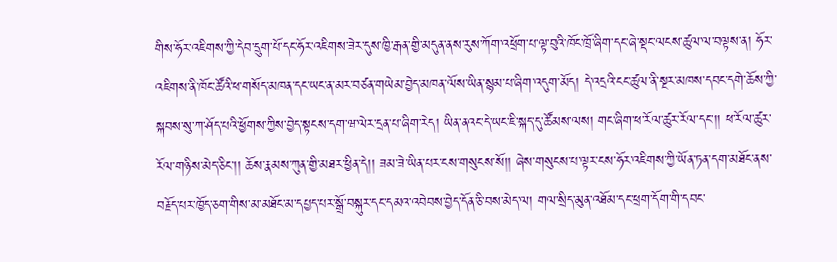གིས་ཧོར་འཇིགས་ཀྱི་དེབ་དྲུག་པོ་དང་ཧོར་འཇིགས་ཟེར་དུས་ཁྱི་རྒན་གྱི་མདུན་ནས་རུས་ཀོག་འཕྲོག་པ་ལྟ་བུའི་ཁོང་ཁྲོ་ཞིག་དང་ཞེ་སྡང་ལངས་ཚུལ་ལ་བལྟས་ན། ཧོར་འཇིགས་ནི་ཁོང་ཚོའི་ཕ་གསོད་མཁན་དང་ཡང་ན་མར་བཙན་གཡེམ་བྱེད་མཁན་ལོས་ཡིན་སྙམ་པ་ཞིག་འདུག་མོད། དེ་འདྲའི་ངང་ཚུལ་ནི་སྔར་མཁས་དབང་དགེ་ཆོས་ཀྱི་སྐབས་སུ་ཀ་ཤོད་པའི་ཕྱོགས་ཀྱིས་བྱེད་སྟངས་དག་ཝ་ལེར་དྲན་པ་ཞིག་རེད། ཡིན་ནའང་དེ་ཡང་ཇི་སྐད་དུ་ཚོམས་ལས། གང་ཞིག་ཕ་རོལ་ཚུར་རོལ་དང་།། ཕ་རོལ་ཚུར་རོལ་གཉིས་མེད་ཅིང་།། ཆོས་རྣམས་ཀུན་གྱི་མཐར་ཕྱིན་དེ།། ཟམ་ཟེ་ཡིན་པར་ངས་གསུངས་སོ།། ཞེས་གསུངས་པ་ལྟར་ངས་ཧོར་འཇིགས་ཀྱི་ཡོན་ཏན་དག་མཐོང་ནས་བརྗོད་པར་ཁྱོད་ཅག་གིས་མ་མཐོང་མ་དཔྱད་པར་སྒྲོ་བསྐུར་དང་དམའ་འབེབས་བྱེད་དོན་ཅི་བས་མེད་ལ། གལ་སྲིད་མུན་འཐོམ་དང་ཕྲག་དོག་གི་དབང་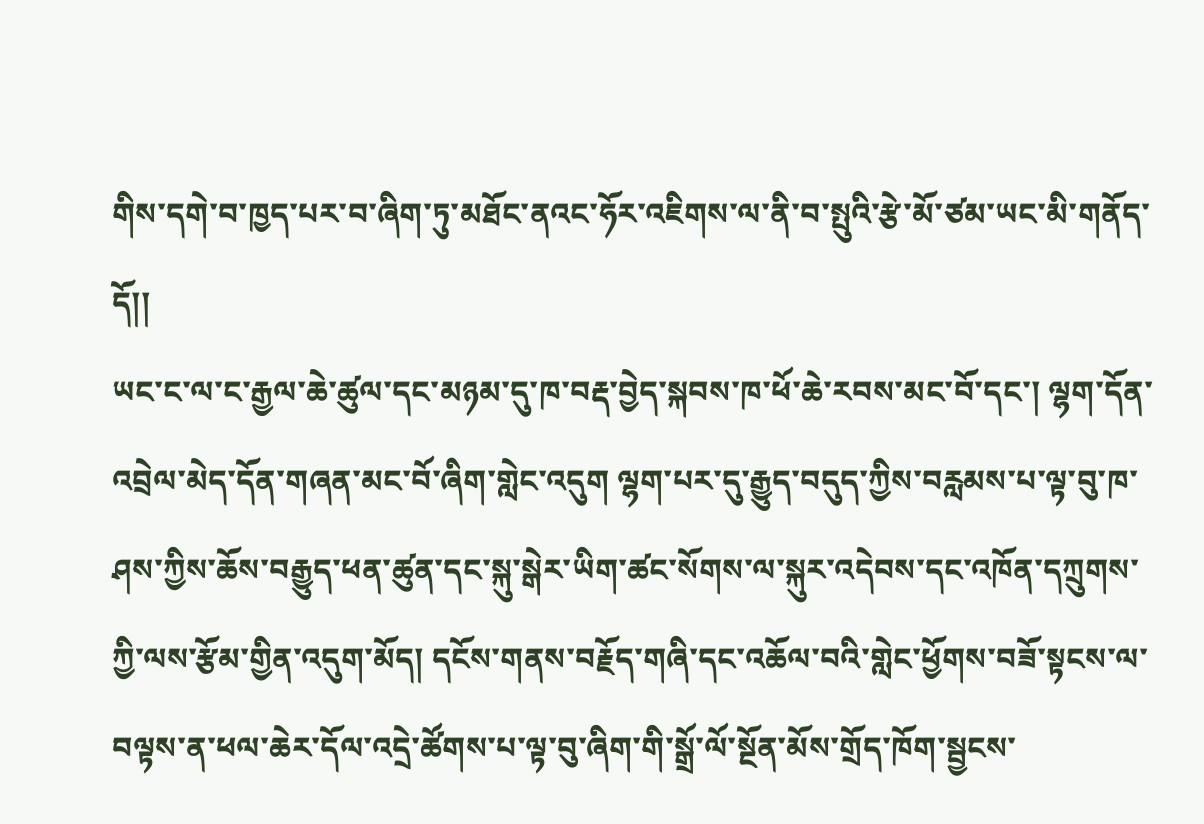གིས་དགེ་བ་ཁྱད་པར་བ་ཞིག་ཏུ་མཐོང་ནའང་ཧོར་འཇིགས་ལ་ནི་བ་སྤུའི་རྩེ་མོ་ཙམ་ཡང་མི་གནོད་དོ།།
ཡང་ང་ལ་ང་རྒྱལ་ཆེ་ཚུལ་དང་མཉམ་དུ་ཁ་བརྡ་བྱེད་སྐབས་ཁ་ཕོ་ཆེ་རབས་མང་བོ་དང་། ལྷག་དོན་འབྲེལ་མེད་དོན་གཞན་མང་བོ་ཞིག་གླེང་འདུག ལྷག་པར་དུ་རྒྱུད་བདུད་ཀྱིས་བརླམས་པ་ལྟ་བུ་ཁ་ཤས་ཀྱིས་ཆོས་བརྒྱུད་ཕན་ཚུན་དང་སྐུ་སྒེར་ཡིག་ཚང་སོགས་ལ་སྐུར་འདེབས་དང་འཁོན་དཀྲུགས་ཀྱི་ལས་རྩོམ་གྱིན་འདུག་མོད། དངོས་གནས་བརྗོད་གཞི་དང་འཆོལ་བའི་གླེང་ཕྱོགས་བཟོ་སྟངས་ལ་བལྟས་ན་ཕལ་ཆེར་དོལ་འདྲེ་ཚོགས་པ་ལྟ་བུ་ཞིག་གི་སྒྲོ་ལོ་སྔོན་མོས་གྲོད་ཁོག་སྦྱངས་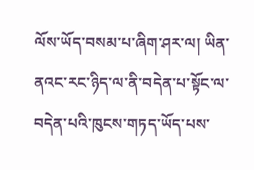ལོས་ཡོད་བསམ་པ་ཞིག་ཤར་ལ། ཡིན་ནའང་རང་ཉིད་ལ་ནི་བདེན་པ་སྟོང་ལ་བདེན་པའི་ཁུངས་གཏད་ཡོད་པས་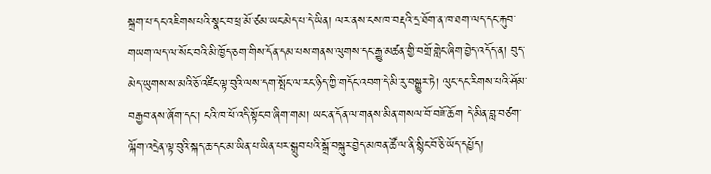སྐྲག་པ་དང་འཇིགས་པའི་སྣང་བ་ཕྲ་མོ་ཙམ་ཡང་མེད་པ་དེ་ཡིན། ལར་ནས་ངས་ཁ་བརྡའི་དྲ་ཐོག་ན་ཁ་ཐག་ལད་དང་རྐུབ་གཡག་ལད་ལ་སོང་བའི་མི་ཁྱོད་ཅག་གིས་དོན་དམ་པས་གནས་ལུགས་དང་རྒྱུ་མཚན་གྱི་བགྲོ་གླེང་ཞིག་བྱེད་འདོད་ན། བུད་མེད་ཡུགས་ས་མའི་ཅོ་འཛིང་ལྟ་བུའི་ལས་དག་སྤོང་ལ་རང་ཉིད་ཀྱི་གདོང་འབག་དེ་མི་རུ་བསྒྱུར་ཏེ། ལུང་དང་རིགས་པའི་ཤོམ་བརྒྱབ་ནས་ཞོག་དང་། ངའི་ཁ་ཕོ་འདི་སྟོང་བ་ཞིག་གམ། ཡང་ན་དོན་ལ་གནས་མིན་གསལ་བོ་བཟོ་ཆོག དེ་མིན་བླ་བཙག་ལྐོག་འདྲེན་ལྟ་བུའི་སྐད་ཆ་དང་མ་ཡིན་པ་ཡིན་པར་སྒྲུབ་པའི་སྒྲོ་བསྐུར་བྱེད་མཁན་ཚོ་ལ་ནི་སྙིང་བོ་ཅི་ཡོད་དཔྱོད།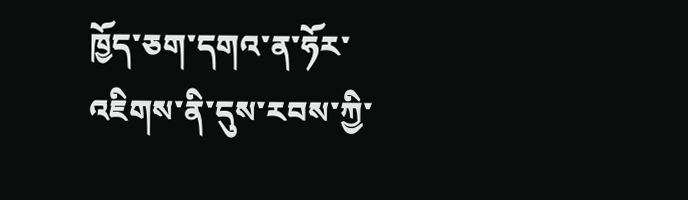ཁྱོད་ཅག་དགའ་ན་ཧོར་འཇིགས་ནི་དུས་རབས་ཀྱི་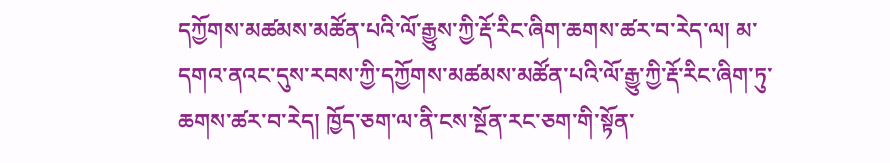དཀྱོགས་མཚམས་མཚོན་པའི་ལོ་རྒྱུས་ཀྱི་རྡོ་རིང་ཞིག་ཆགས་ཚར་བ་རེད་ལ། མ་དགའ་ནའང་དུས་རབས་ཀྱི་དཀྱོགས་མཚམས་མཚོན་པའི་ལོ་རྒྱུ་ཀྱི་རྡོ་རིང་ཞིག་ཏུ་ཆགས་ཚར་བ་རེད། ཁྱོད་ཅག་ལ་ནི་ངས་སྔོན་རང་ཅག་གི་སྟོན་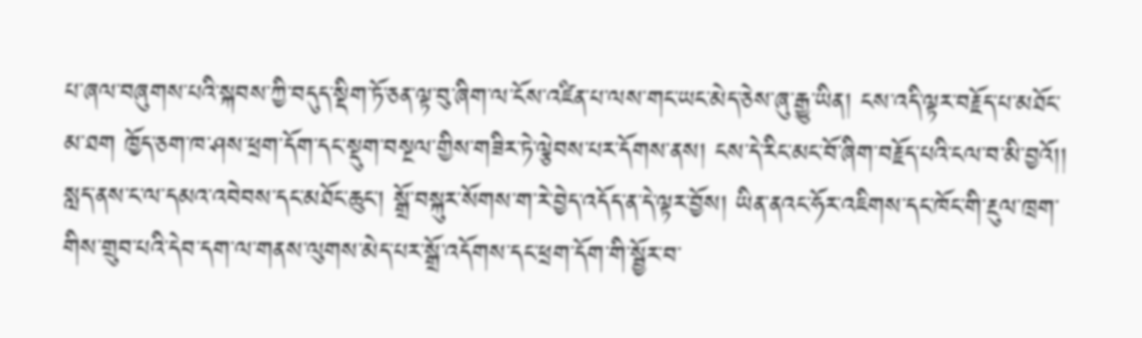པ་ཞལ་བཞུགས་པའི་སྐབས་ཀྱི་བདུད་སྡིག་ཏོ་ཅན་ལྟ་བུ་ཞིག་ལ་ངོས་འཛིན་པ་ལས་གང་ཡང་མེད་ཅེས་ཞུ་རྒྱུ་ཡིན། ངས་འདི་ལྟར་བརྗོད་པ་མཐོང་མ་ཐག ཁྱོད་ཅག་ཁ་ཤས་ཕྲག་དོག་དང་སྡུག་བསྔལ་གྱིས་གཟིར་ཏེ་ལྕེབས་པར་དོགས་ནས། ངས་དེ་རིང་མང་བོ་ཞིག་བརྗོད་པའི་ངལ་བ་མི་བྱའོ།། སླད་ནས་ང་ལ་དམའ་འབེབས་དང་མཐོང་ཆུང་། སྒྲོ་བསྐུར་སོགས་ག་རེ་བྱེད་འདོད་ན་དེ་ལྟར་བྱོས། ཡིན་ནའང་ཧོར་འཇིགས་དང་ཁོང་གི་རྔུལ་ཁྲག་གིས་གྲུབ་པའི་དེབ་དག་ལ་གནས་ལུགས་མེད་པར་སྒྲོ་འདོགས་དང་ཕྲག་དོག་གི་སྦྱོར་བ་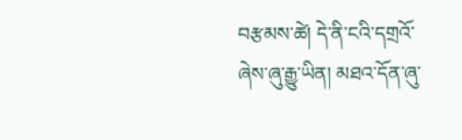བརྩམས་ཚེ། དེ་ནི་ངའི་དགྲའོ་ཞེས་ཞུ་རྒྱུ་ཡིན། མཐའ་དོན་ཞུ་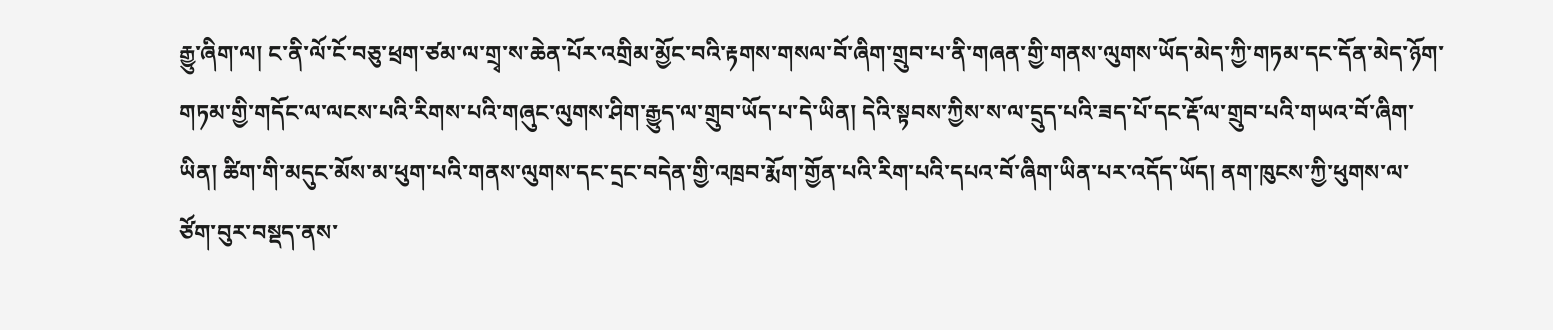རྒྱུ་ཞིག་ལ། ང་ནི་ལོ་ངོ་བཅུ་ཕྲག་ཙམ་ལ་གྲྭ་ས་ཆེན་པོར་འགྲིམ་མྱོང་བའི་རྟགས་གསལ་བོ་ཞིག་གྲུབ་པ་ནི་གཞན་གྱི་གནས་ལུགས་ཡོད་མེད་ཀྱི་གཏམ་དང་དོན་མེད་ཉོག་གཏམ་གྱི་གདོང་ལ་ལངས་པའི་རིགས་པའི་གཞུང་ལུགས་ཤིག་རྒྱུད་ལ་གྲུབ་ཡོད་པ་དེ་ཡིན། དེའི་སྟབས་ཀྱིས་ས་ལ་དྲུད་པའི་ཟད་པོ་དང་རྡོ་ལ་གྲུབ་པའི་གཡའ་བོ་ཞིག་ཡིན། ཚིག་གི་མདུང་མོས་མ་ཕུག་པའི་གནས་ལུགས་དང་དྲང་བདེན་གྱི་འཁྲབ་རྨོག་གྱོན་པའི་རིག་པའི་དཔའ་བོ་ཞིག་ཡིན་པར་འདོད་ཡོད། ནག་ཁུངས་ཀྱི་ཕུགས་ལ་ཙོག་བུར་བསྡད་ནས་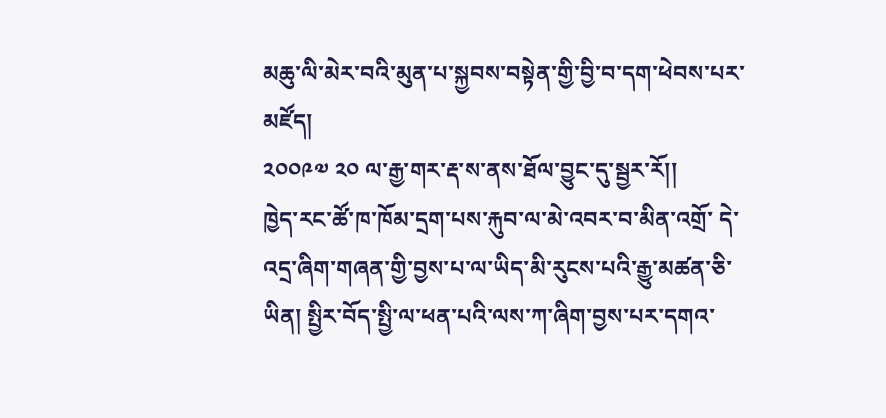མཆུ་ལི་མེར་བའི་མུན་པ་སྐྱབས་བསྟེན་གྱི་བྱི་བ་དག་ཕེབས་པར་མཛོད།
༢༠༠༩༧ ༢༠ ལ་རྒྱ་གར་རྡ་ས་ནས་ཐོལ་བྱུང་དུ་སྦྱར་རོ།།
ཁྱེད་རང་ཚོ་ཁ་ཁོམ་དྲག་པས་རྐུབ་ལ་མེ་འབར་བ་མིན་འགྲོ་ དེ་འདྲ་ཞིག་གཞན་གྱི་བྱས་པ་ལ་ཡིད་མི་རུངས་པའི་རྒྱུ་མཚན་ཅི་ཡིན། སྤྱིར་བོད་སྤྱི་ལ་ཕན་པའི་ལས་ཀ་ཞིག་བྱས་པར་དགའ་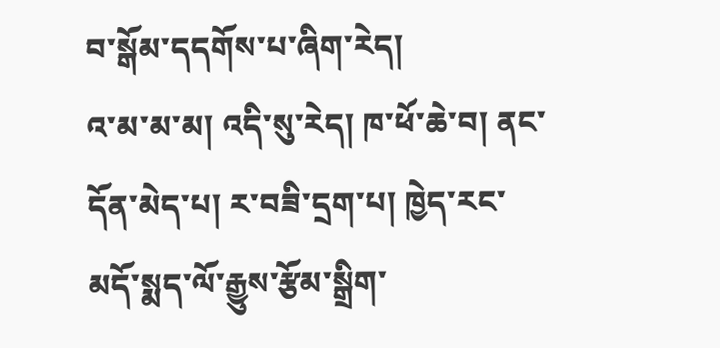བ་སྒོམ་དདགོས་པ་ཞིག་རེད།
འ་མ་མ་མ། འདི་སུ་རེད། ཁ་ཕོ་ཆེ་བ། ནང་དོན་མེད་པ། ར་བཟི་དྲག་པ། ཁྱེད་རང་མདོ་སྨད་ལོ་རྒྱུས་རྩོམ་སྒྲིག་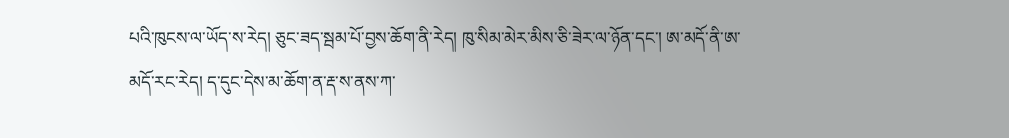པའི་ཁུངས་ལ་ཡོད་ས་རེད། ཅུང་ཟད་སྦམ་པོ་བྱས་ཆོག་ནི་རེད། ཁུ་སིམ་མེར་མིས་ཅི་ཟེར་ལ་ཉོན་དང་། ཨ་མདོ་ནི་ཨ་མདོ་རང་རེད། ད་དུང་དེས་མ་ཆོག་ན་རྡ་ས་ནས་ཀ་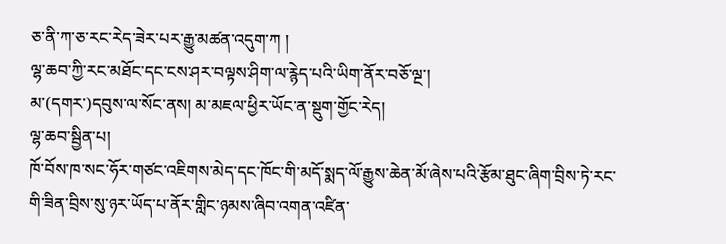ཅ་ནི་ཀ་ཅ་རང་རེད་ཟེར་པར་རྒྱུ་མཚན་འདུག་ཀ །
ལྷ་ཆབ་ཀྱི་རང་མཐོང་དང་ངས་ཤར་བལྟས་ཤིག་ལ་རྙེད་པའི་ཡིག་ནོར་བཅོ་ལྔ་།
མ་(དགར་)དབུས་ལ་སོང་ནས། མ་མཇལ་ཕྱིར་ཡོང་ན་སྡུག་གྱོང་རེད།
ལྷ་ཆབ་སྦྱིན་པ།
ཁོ་བོས་ཁ་སང་ཧོར་གཙང་འཇིགས་མེད་དང་ཁོང་གི་མདོ་སྨད་ལོ་རྒྱུས་ཆེན་མོ་ཞེས་པའི་རྩོམ་ཐུང་ཞིག་བྲིས་ཏེ་རང་གི་ཟིན་བྲིས་སུ་ཉར་ཡོད་པ་ནོར་གླིང་ཉམས་ཞིབ་འགན་འཛིན་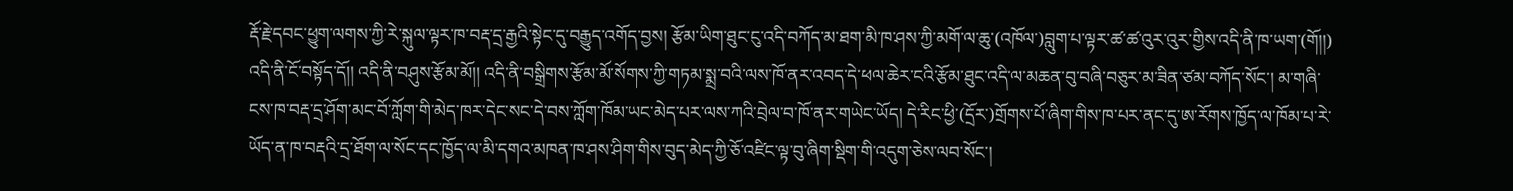རྡོ་རྗེ་དབང་ཕྱུག་ལགས་ཀྱི་རེ་སྐུལ་ལྟར་ཁ་བརྡ་དྲ་རྒྱའི་སྟེང་དུ་བརྒྱུད་འགོད་བྱས། རྩོམ་ཡིག་ཐུང་ངུ་འདི་བཀོད་མ་ཐག་མི་ཁ་ཤས་ཀྱི་མགོ་ལ་ཆུ་(འཁོལ་)བླུག་པ་ལྟར་ཚ་ཚ་འུར་འུར་གྱིས་འདི་ནི་ཁ་ཡག་(གོ།།) འདི་ནི་ངོ་བསྟོད་དོ།། འདི་ནི་བཤུས་རྩོམ་མོ།། འདི་ནི་བསྒྲིགས་རྩོམ་མོ་སོགས་ཀྱི་གཏམ་སྨྲ་བའི་ལས་ཁོ་ནར་འབད་དེ་ཕལ་ཆེར་ངའི་རྩོམ་ཐུང་འདི་ལ་མཆན་བུ་བཞི་བཅུར་མ་ཟིན་ཙམ་བཀོད་སོང་། མ་གཞི་ངས་ཁ་བརྡ་དྲ་ཤོག་མང་བོ་ཀློག་གི་མེད་ཁར་དེང་སང་དེ་བས་ཀློག་ཁོམ་ཡང་མེད་པར་ལས་ཀའི་བྲེལ་བ་ཁོ་ནར་གཡེང་ཡོད། དེ་རིང་ཕྱི་(དྲོར་)གྲོགས་པོ་ཞིག་གིས་ཁ་པར་ནང་དུ་ཨ་རོགས་ཁྱོད་ལ་ཁོམ་པ་རེ་ཡོད་ན་ཁ་བརྡའི་དྲ་ཐོག་ལ་སོང་དང་ཁྱོད་ལ་མི་དགའ་མཁན་ཁ་ཤས་ཤིག་གིས་བུད་མེད་ཀྱི་ཅོ་འཛིང་ལྟ་བུ་ཞིག་སྡིག་གི་འདུག་ཅེས་ལབ་སོང་།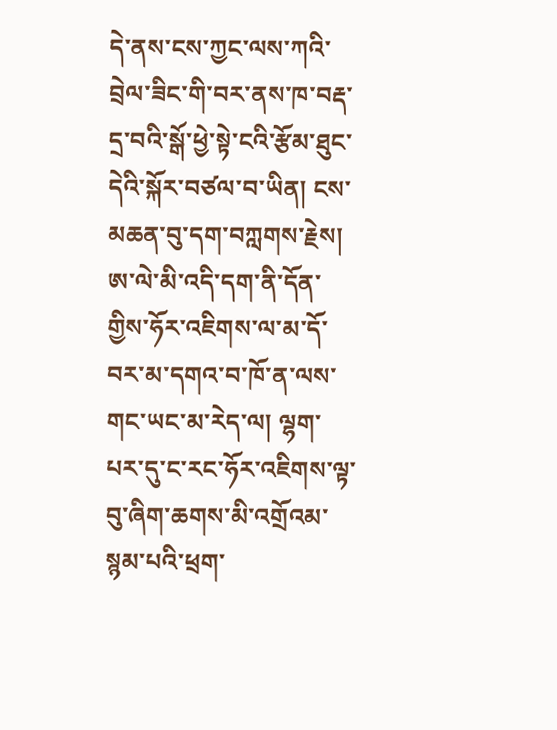དེ་ནས་ངས་ཀྱང་ལས་ཀའི་བྲེལ་ཟིང་གི་བར་ནས་ཁ་བརྡ་དྲ་བའི་སྒོ་ཕྱེ་སྟེ་ངའི་རྩོམ་ཐུང་དེའི་སྐོར་བཙལ་བ་ཡིན། ངས་མཆན་བུ་དག་བཀླགས་རྗེས། ཨ་ལེ་མི་འདི་དག་ནི་དོན་གྱིས་ཧོར་འཇིགས་ལ་མ་དོ་བར་མ་དགའ་བ་ཁོ་ན་ལས་གང་ཡང་མ་རེད་ལ། ལྷག་པར་དུ་ང་རང་ཧོར་འཇིགས་ལྟ་བུ་ཞིག་ཆགས་མི་འགྲོའམ་སྙམ་པའི་ཕྲག་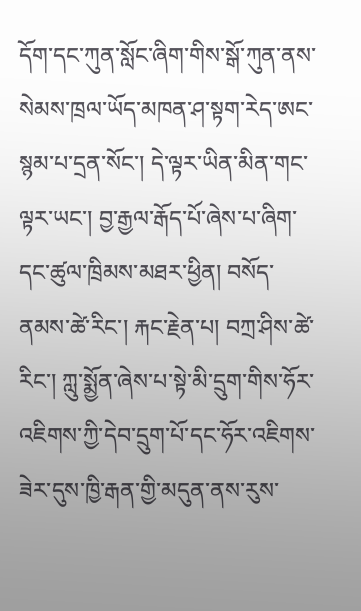དོག་དང་ཀུན་སློང་ཞིག་གིས་སྒོ་ཀུན་ནས་སེམས་ཁྲལ་ཡོད་མཁན་ཤ་སྟག་རེད་ཨང་སྙམ་པ་དྲན་སོང་། དེ་ལྟར་ཡིན་མིན་གང་ལྟར་ཡང་། བྱ་རྒྱལ་རྒོད་པོ་ཞེས་པ་ཞིག་དང་ཚུལ་ཁྲིམས་མཐར་ཕྱིན། བསོད་ནམས་ཚེ་རིང་། རྐང་རྗེན་པ། བཀྲ་ཤིས་ཚེ་རིང་། ཀླུ་སྨྱོན་ཞེས་པ་སྟེ་མི་དྲུག་གིས་ཧོར་འཇིགས་ཀྱི་དེབ་དྲུག་པོ་དང་ཧོར་འཇིགས་ཟེར་དུས་ཁྱི་རྒན་གྱི་མདུན་ནས་རུས་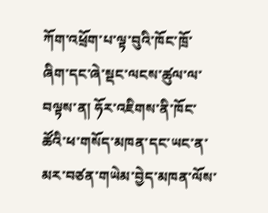ཀོག་འཕྲོག་པ་ལྟ་བུའི་ཁོང་ཁྲོ་ཞིག་དང་ཞེ་སྡང་ལངས་ཚུལ་ལ་བལྟས་ན། ཧོར་འཇིགས་ནི་ཁོང་ཚོའི་ཕ་གསོད་མཁན་དང་ཡང་ན་མར་བཙན་གཡེམ་བྱེད་མཁན་ལོས་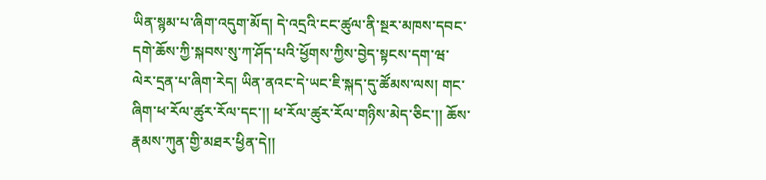ཡིན་སྙམ་པ་ཞིག་འདུག་མོད། དེ་འདྲའི་ངང་ཚུལ་ནི་སྔར་མཁས་དབང་དགེ་ཆོས་ཀྱི་སྐབས་སུ་ཀ་ཤོད་པའི་ཕྱོགས་ཀྱིས་བྱེད་སྟངས་དག་ཝ་ལེར་དྲན་པ་ཞིག་རེད། ཡིན་ནའང་དེ་ཡང་ཇི་སྐད་དུ་ཚོམས་ལས། གང་ཞིག་ཕ་རོལ་ཚུར་རོལ་དང་།། ཕ་རོལ་ཚུར་རོལ་གཉིས་མེད་ཅིང་།། ཆོས་རྣམས་ཀུན་གྱི་མཐར་ཕྱིན་དེ།།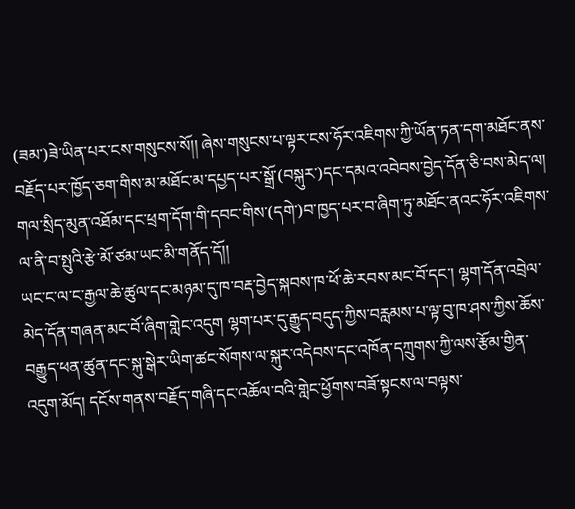(ཟམ་)ཟེ་ཡིན་པར་ངས་གསུངས་སོ།། ཞེས་གསུངས་པ་ལྟར་ངས་ཧོར་འཇིགས་ཀྱི་ཡོན་ཏན་དག་མཐོང་ནས་བརྗོད་པར་ཁྱོད་ཅག་གིས་མ་མཐོང་མ་དཔྱད་པར་སྒྲོ་(བསྐུར་)དང་དམའ་འབེབས་བྱེད་དོན་ཅི་བས་མེད་ལ། གལ་སྲིད་མུན་འཐོམ་དང་ཕྲག་དོག་གི་དབང་གིས་(དགེ་)བ་ཁྱད་པར་བ་ཞིག་ཏུ་མཐོང་ནའང་ཧོར་འཇིགས་ལ་ནི་བ་སྤུའི་རྩེ་མོ་ཙམ་ཡང་མི་གནོད་དོ།།
ཡང་ང་ལ་ང་རྒྱལ་ཆེ་ཚུལ་དང་མཉམ་དུ་ཁ་བརྡ་བྱེད་སྐབས་ཁ་ཕོ་ཆེ་རབས་མང་བོ་དང་། ལྷག་དོན་འབྲེལ་མེད་དོན་གཞན་མང་བོ་ཞིག་གླེང་འདུག ལྷག་པར་དུ་རྒྱུད་བདུད་ཀྱིས་བརླམས་པ་ལྟ་བུ་ཁ་ཤས་ཀྱིས་ཆོས་བརྒྱུད་ཕན་ཚུན་དང་སྐུ་སྒེར་ཡིག་ཚང་སོགས་ལ་སྐུར་འདེབས་དང་འཁོན་དཀྲུགས་ཀྱི་ལས་རྩོམ་གྱིན་འདུག་མོད། དངོས་གནས་བརྗོད་གཞི་དང་འཆོལ་བའི་གླེང་ཕྱོགས་བཟོ་སྟངས་ལ་བལྟས་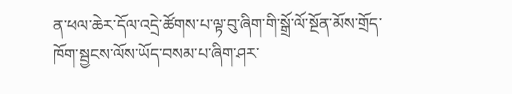ན་ཕལ་ཆེར་དོལ་འདྲེ་ཚོགས་པ་ལྟ་བུ་ཞིག་གི་སྒྲོ་ལོ་སྔོན་མོས་གྲོད་ཁོག་སྦྱངས་ལོས་ཡོད་བསམ་པ་ཞིག་ཤར་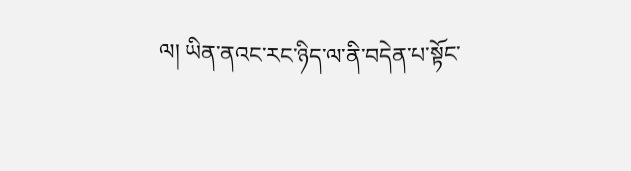ལ། ཡིན་ནའང་རང་ཉིད་ལ་ནི་བདེན་པ་སྟོང་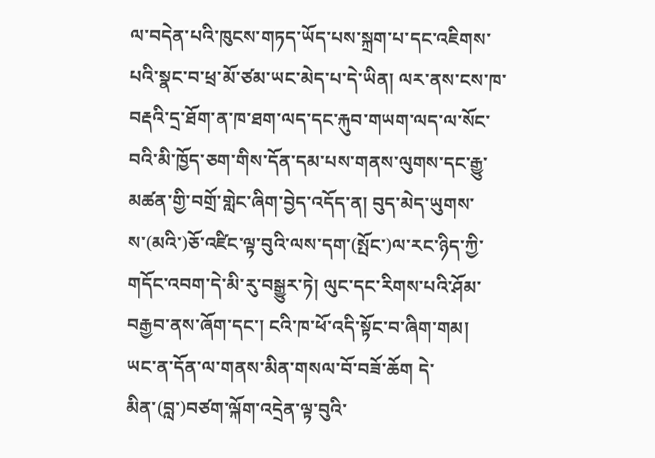ལ་བདེན་པའི་ཁུངས་གཏད་ཡོད་པས་སྐྲག་པ་དང་འཇིགས་པའི་སྣང་བ་ཕྲ་མོ་ཙམ་ཡང་མེད་པ་དེ་ཡིན། ལར་ནས་ངས་ཁ་བརྡའི་དྲ་ཐོག་ན་ཁ་ཐག་ལད་དང་རྐུབ་གཡག་ལད་ལ་སོང་བའི་མི་ཁྱོད་ཅག་གིས་དོན་དམ་པས་གནས་ལུགས་དང་རྒྱུ་མཚན་གྱི་བགྲོ་གླེང་ཞིག་བྱེད་འདོད་ན། བུད་མེད་ཡུགས་ས་(མའི་)ཅོ་འཛིང་ལྟ་བུའི་ལས་དག་(སྤོང་)ལ་རང་ཉིད་ཀྱི་གདོང་འབག་དེ་མི་རུ་བསྒྱུར་ཏེ། ལུང་དང་རིགས་པའི་ཤོམ་བརྒྱབ་ནས་ཞོག་དང་། ངའི་ཁ་ཕོ་འདི་སྟོང་བ་ཞིག་གམ། ཡང་ན་དོན་ལ་གནས་མིན་གསལ་བོ་བཟོ་ཆོག དེ་མིན་(བླ་)བཙག་ལྐོག་འདྲེན་ལྟ་བུའི་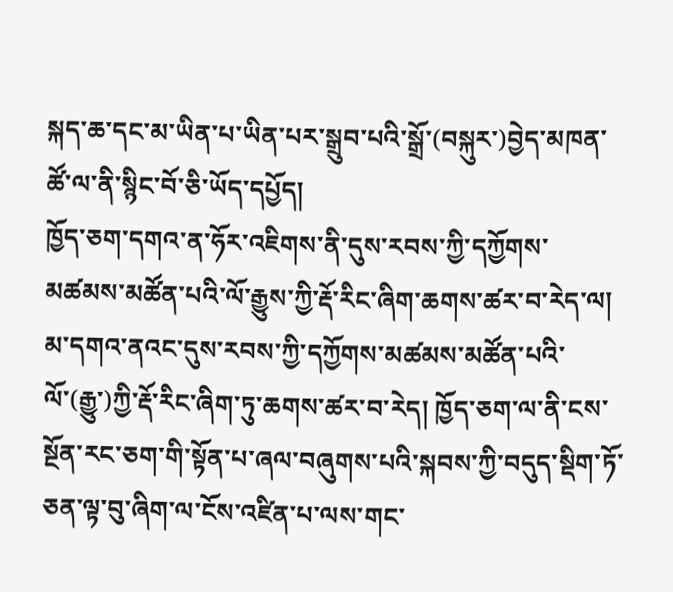སྐད་ཆ་དང་མ་ཡིན་པ་ཡིན་པར་སྒྲུབ་པའི་སྒྲོ་(བསྐུར་)བྱེད་མཁན་ཚོ་ལ་ནི་སྙིང་བོ་ཅི་ཡོད་དཔྱོད།
ཁྱོད་ཅག་དགའ་ན་ཧོར་འཇིགས་ནི་དུས་རབས་ཀྱི་དཀྱོགས་མཚམས་མཚོན་པའི་ལོ་རྒྱུས་ཀྱི་རྡོ་རིང་ཞིག་ཆགས་ཚར་བ་རེད་ལ། མ་དགའ་ནའང་དུས་རབས་ཀྱི་དཀྱོགས་མཚམས་མཚོན་པའི་ལོ་(རྒྱུ་)ཀྱི་རྡོ་རིང་ཞིག་ཏུ་ཆགས་ཚར་བ་རེད། ཁྱོད་ཅག་ལ་ནི་ངས་སྔོན་རང་ཅག་གི་སྟོན་པ་ཞལ་བཞུགས་པའི་སྐབས་ཀྱི་བདུད་སྡིག་ཏོ་ཅན་ལྟ་བུ་ཞིག་ལ་ངོས་འཛིན་པ་ལས་གང་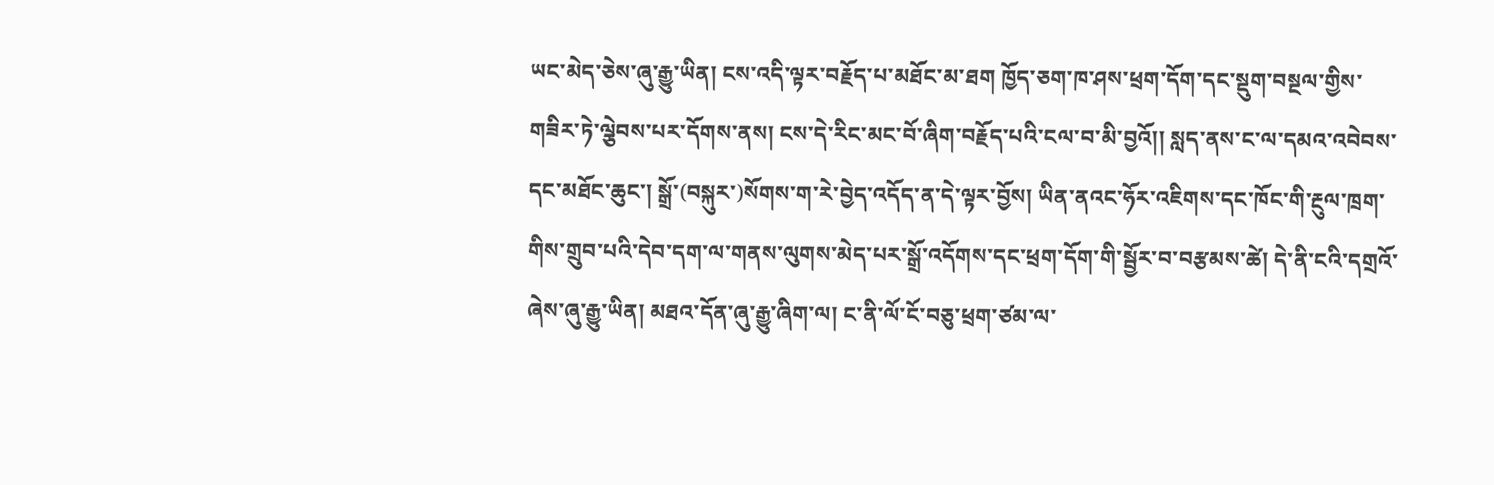ཡང་མེད་ཅེས་ཞུ་རྒྱུ་ཡིན། ངས་འདི་ལྟར་བརྗོད་པ་མཐོང་མ་ཐག ཁྱོད་ཅག་ཁ་ཤས་ཕྲག་དོག་དང་སྡུག་བསྔལ་གྱིས་གཟིར་ཏེ་ལྕེབས་པར་དོགས་ནས། ངས་དེ་རིང་མང་བོ་ཞིག་བརྗོད་པའི་ངལ་བ་མི་བྱའོ།། སླད་ནས་ང་ལ་དམའ་འབེབས་དང་མཐོང་ཆུང་། སྒྲོ་(བསྐུར་)སོགས་ག་རེ་བྱེད་འདོད་ན་དེ་ལྟར་བྱོས། ཡིན་ནའང་ཧོར་འཇིགས་དང་ཁོང་གི་རྔུལ་ཁྲག་གིས་གྲུབ་པའི་དེབ་དག་ལ་གནས་ལུགས་མེད་པར་སྒྲོ་འདོགས་དང་ཕྲག་དོག་གི་སྦྱོར་བ་བརྩམས་ཚེ། དེ་ནི་ངའི་དགྲའོ་ཞེས་ཞུ་རྒྱུ་ཡིན། མཐའ་དོན་ཞུ་རྒྱུ་ཞིག་ལ། ང་ནི་ལོ་ངོ་བཅུ་ཕྲག་ཙམ་ལ་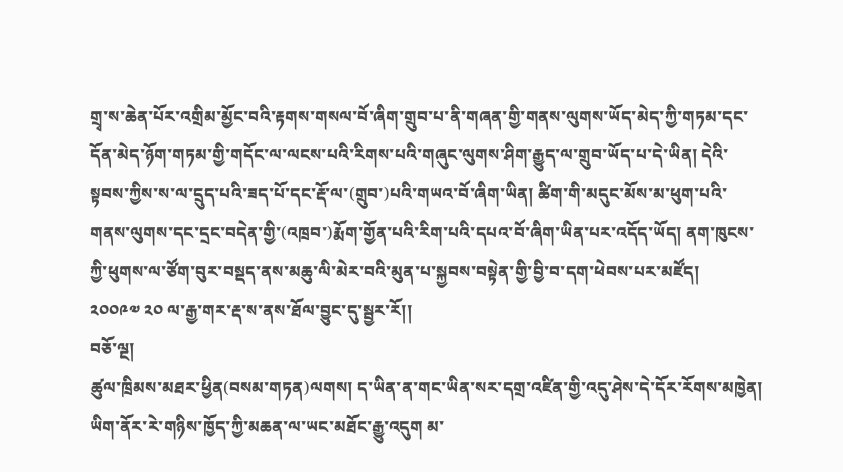གྲྭ་ས་ཆེན་པོར་འགྲིམ་མྱོང་བའི་རྟགས་གསལ་བོ་ཞིག་གྲུབ་པ་ནི་གཞན་གྱི་གནས་ལུགས་ཡོད་མེད་ཀྱི་གཏམ་དང་དོན་མེད་ཉོག་གཏམ་གྱི་གདོང་ལ་ལངས་པའི་རིགས་པའི་གཞུང་ལུགས་ཤིག་རྒྱུད་ལ་གྲུབ་ཡོད་པ་དེ་ཡིན། དེའི་སྟབས་ཀྱིས་ས་ལ་དྲུད་པའི་ཟད་པོ་དང་རྡོ་ལ་(གྲུབ་)པའི་གཡའ་བོ་ཞིག་ཡིན། ཚིག་གི་མདུང་མོས་མ་ཕུག་པའི་གནས་ལུགས་དང་དྲང་བདེན་གྱི་(འཁྲབ་)རྨོག་གྱོན་པའི་རིག་པའི་དཔའ་བོ་ཞིག་ཡིན་པར་འདོད་ཡོད། ནག་ཁུངས་ཀྱི་ཕུགས་ལ་ཙོག་བུར་བསྡད་ནས་མཆུ་ལི་མེར་བའི་མུན་པ་སྐྱབས་བསྟེན་གྱི་བྱི་བ་དག་ཕེབས་པར་མཛོད།
༢༠༠༩༧ ༢༠ ལ་རྒྱ་གར་རྡ་ས་ནས་ཐོལ་བྱུང་དུ་སྦྱར་རོ།།
བཅོ་ལྔ།
ཚུལ་ཁྲིམས་མཐར་ཕྱིན(བསམ་གཏན)ལགས། ད་ཡིན་ན་གང་ཡིན་སར་དགྲ་འཛིན་གྱི་འདུ་ཤེས་དེ་དོར་རོགས་མཁྱེན། ཡིག་ནོར་རེ་གཉིས་ཁྱོད་ཀྱི་མཆན་ལ་ཡང་མཐོང་རྒྱུ་འདུག མ་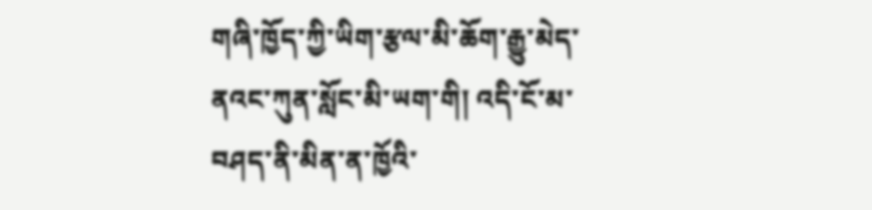གཞི་ཁྱོད་ཀྱི་ཡིག་རྩལ་མི་ཆོག་རྒྱུ་མེད་ནའང་ཀུན་སློང་མི་ཡག་གི། འདི་ངོ་མ་བཤད་ནི་མིན་ན་ཁྱོའི་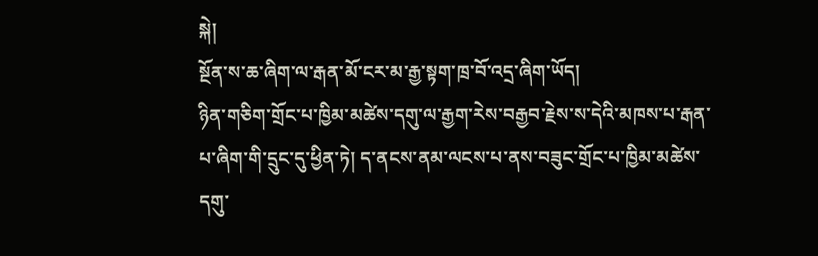སྐེ།
སྔོན་ས་ཆ་ཞིག་ལ་རྒན་མོ་ངར་མ་རྒྱ་སྟག་ཁྲ་བོ་འདྲ་ཞིག་ཡོད།
ཉིན་གཅིག་གྲོང་པ་ཁྱིམ་མཚེས་དགུ་ལ་རྒྱག་རེས་བརྒྱབ་རྗེས་ས་དེའི་མཁས་པ་རྒན་པ་ཞིག་གི་དྲུང་དུ་ཕྱིན་ཏེ། ད་ནངས་ནམ་ལངས་པ་ནས་བཟུང་གྲོང་པ་ཁྱིམ་མཚེས་དགུ་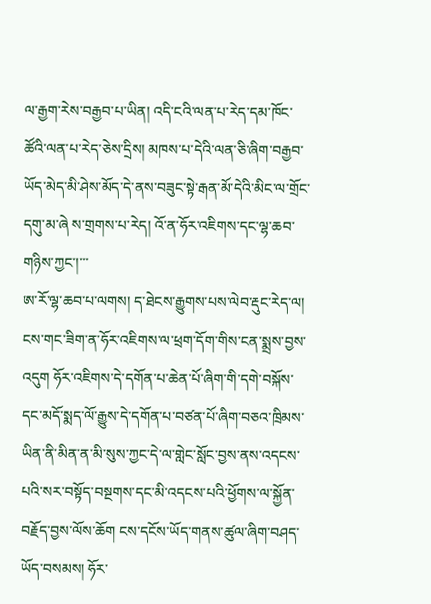ལ་རྒྱག་རེས་བརྒྱབ་པ་ཡིན། འདི་ངའི་ལན་པ་རེད་དམ་ཁོང་ཚོའི་ལན་པ་རེད་ཅེས་དྲིས། མཁས་པ་དེའི་ལན་ཅི་ཞིག་བརྒྱབ་ཡོད་མེད་མི་ཤེས་མོད་དེ་ནས་བཟུང་སྟེ་རྒན་མོ་དེའི་མིང་ལ་གྲོང་དགུ་མ་ཞེ ས་གྲགས་པ་རེད། འོ་ན་ཧོར་འཇིགས་དང་ལྷ་ཆབ་གཉིས་ཀྱང་།་་་
ཨ་རོ་ལྷ་ཆབ་པ་ལགས། ད་ཐེངས་རྒྱུགས་པས་ལེབ་རྡུང་རེད་ལ། ངས་གང་ཟིག་ན་ཧོར་འཇིགས་ལ་ཕྲག་དོག་གིས་ངན་སྨྲས་བྱས་འདུག ཧོར་འཇིགས་དེ་དགོན་པ་ཆེན་པོ་ཞིག་གི་དགེ་བསྐོས་དང་མདོ་སྨད་ལོ་རྒྱུས་དེ་དགོན་པ་བཙན་པོ་ཞིག་བཅའ་ཁྲིམས་ཡིན་ནི་མིན་ན་མི་སུས་ཀྱང་དེ་ལ་གླེང་སློང་བྱས་ནས་འདངས་པའི་སར་བསྟོད་བསྔགས་དང་མི་འདངས་པའི་ཕྱོགས་ལ་སྐྱོན་བརྗོད་བྱས་ལོས་ཆོག ངས་དངོས་ཡོད་གནས་ཚུལ་ཞིག་བཤད་ཡོད་བསམས། ཧོར་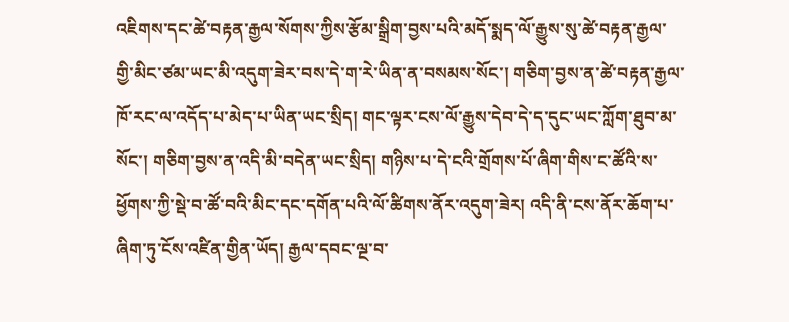འཇིགས་དང་ཚེ་བརྟན་རྒྱལ་སོགས་ཀྱིས་རྩོམ་སྒྲིག་བྱས་པའི་མདོ་སྨད་ལོ་རྒྱུས་སུ་ཚེ་བརྟན་རྒྱལ་གྱི་མིང་ཙམ་ཡང་མི་འདུག་ཟེར་བས་དེ་ག་རེ་ཡིན་ན་བསམས་སོང་། གཅིག་བྱས་ན་ཚེ་བརྟན་རྒྱལ་ཁོ་རང་ལ་འདོད་པ་མེད་པ་ཡིན་ཡང་སྲིད། གང་ལྟར་ངས་ལོ་རྒྱུས་དེབ་དེ་ད་དུང་ཡང་ཀློག་ཐུབ་མ་སོང་། གཅིག་བྱས་ན་འདི་མི་བདེན་ཡང་སྲིད། གཉིས་པ་དེ་ངའི་གྲོགས་པོ་ཞིག་གིས་ང་ཚོའི་ས་ཕྱོགས་ཀྱི་སྡེ་བ་ཚོ་བའི་མིང་དང་དགོན་པའི་ལོ་ཚིགས་ནོར་འདུག་ཟེར། འདི་ནི་ངས་ནོར་ཆོག་པ་ཞིག་ཏུ་ངོས་འཛིན་གྱིན་ཡོད། རྒྱལ་དབང་ལྔ་བ་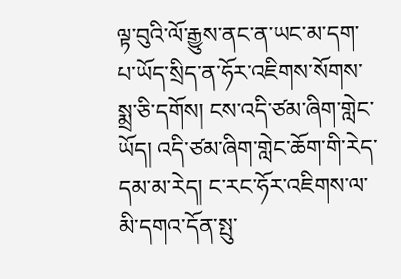ལྟ་བུའི་ལོ་རྒྱུས་ནང་ན་ཡང་མ་དག་པ་ཡོད་སྲིད་ན་ཧོར་འཇིགས་སོགས་སྨྲ་ཅི་དགོས། ངས་འདི་ཙམ་ཞིག་གླེང་ཡོད། འདི་ཙམ་ཞིག་གླེང་ཆོག་གི་རེད་དམ་མ་རེད། ང་རང་ཧོར་འཇིགས་ལ་མི་དགའ་དོན་སྤུ་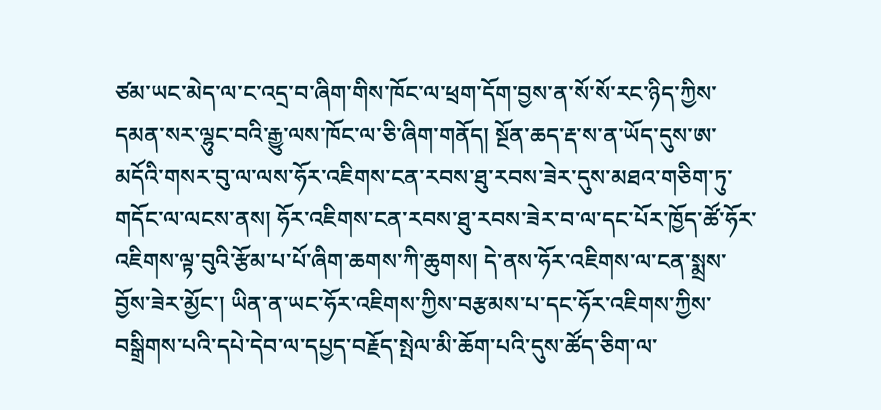ཙམ་ཡང་མེད་ལ་ང་འདྲ་བ་ཞིག་གིས་ཁོང་ལ་ཕྲག་དོག་བྱས་ན་སོ་སོ་རང་ཉིད་ཀྱིས་དམན་སར་ལྷུང་བའི་རྒྱུ་ལས་ཁོང་ལ་ཅི་ཞིག་གནོད། སྔོན་ཆད་རྡ་ས་ན་ཡོད་དུས་ཨ་མདོའི་གསར་བུ་ལ་ལས་ཧོར་འཇིགས་ངན་རབས་ཐུ་རབས་ཟེར་དུས་མཐའ་གཅིག་ཏུ་གདོང་ལ་ལངས་ནས། ཧོར་འཇིགས་ངན་རབས་ཐུ་རབས་ཟེར་བ་ལ་དང་པོར་ཁྱོད་ཚོ་ཧོར་འཇིགས་ལྟ་བུའི་རྩོམ་པ་པོ་ཞིག་ཆགས་ཀི་ཆུགས། དེ་ནས་ཧོར་འཇིགས་ལ་ངན་སྨྲས་བྱོས་ཟེར་མྱོང་། ཡིན་ན་ཡང་ཧོར་འཇིགས་ཀྱིས་བརྩམས་པ་དང་ཧོར་འཇིགས་ཀྱིས་བསྒྲིགས་པའི་དཔེ་དེབ་ལ་དཔྱད་བརྗོད་སྤེལ་མི་ཆོག་པའི་དུས་ཚོད་ཅིག་ལ་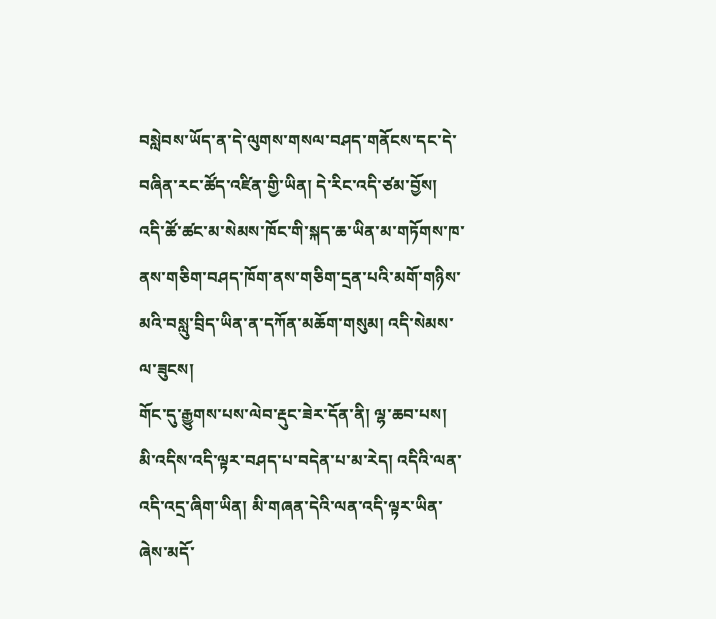བསླེབས་ཡོད་ན་དེ་ལུགས་གསལ་བཤད་གནོངས་དང་དེ་བཞིན་རང་ཚོད་འཛིན་གྱི་ཡིན། དེ་རིང་འདི་ཙམ་བྱོས། འདི་ཚོ་ཚང་མ་སེམས་ཁོང་གི་སྐད་ཆ་ཡིན་མ་གཏོགས་ཁ་ནས་གཅིག་བཤད་ཁོག་ནས་གཅིག་དྲན་པའི་མགོ་གཉིས་མའི་བསླུ་བྲིད་ཡིན་ན་དཀོན་མཆོག་གསུམ། འདི་སེམས་ལ་ཟུངས།
གོང་དུ་རྒྱུགས་པས་ལེབ་རྡུང་ཟེར་དོན་ནི། ལྷ་ཆབ་པས། མི་འདིས་འདི་ལྟར་བཤད་པ་བདེན་པ་མ་རེད། འདིའི་ལན་འདི་འདྲ་ཞིག་ཡིན། མི་གཞན་དེའི་ལན་འདི་ལྟར་ཡིན་ཞེས་མདོ་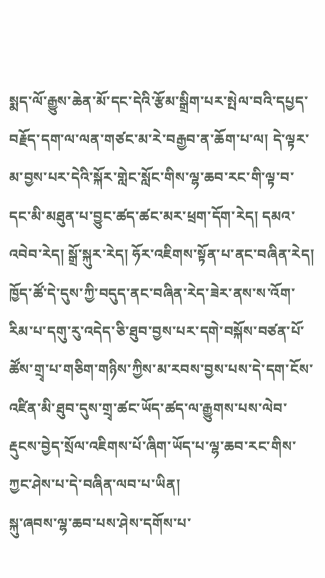སྨད་ལོ་རྒྱུས་ཆེན་མོ་དང་དེའི་རྩོམ་སྒྲིག་པར་སྤེལ་བའི་དཔྱད་བརྗོད་དག་ལ་ལན་གཙང་མ་རེ་བརྒྱབ་ན་ཆོག་པ་ལ། དེ་ལྟར་མ་བྱས་པར་དེའི་སྐོར་གླེང་སློང་གིས་ལྷ་ཆབ་རང་གི་ལྟ་བ་དང་མི་མཐུན་པ་བྱུང་ཚད་ཚང་མར་ཕྲག་དོག་རེད། དམའ་འབེབ་རེད། སྒྲོ་སྐུར་རེད། ཧོར་འཇིགས་སྟོན་པ་ནང་བཞིན་རེད། ཁྱོད་ཚོ་དེ་དུས་ཀྱི་བདུད་ནང་བཞིན་རེད་ཟེར་ནས་ས་འོག་རིམ་པ་དགུ་རུ་འདེད་ཅི་ཐུབ་བྱས་པར་དགེ་བསྐོས་བཙན་པོ་ཚོས་གྲྭ་པ་གཅིག་གཉིས་ཀྱིས་མ་རབས་བྱས་པས་དེ་དག་ངོས་འཛིན་མི་ཐུབ་དུས་གྲྭ་ཚང་ཡོད་ཚད་ལ་རྒྱུགས་པས་ལེབ་རྡུངས་བྱེད་སྲོལ་འཇིགས་པོ་ཞིག་ཡོད་པ་ལྷ་ཆབ་རང་གིས་ཀྱང་ཤེས་པ་དེ་བཞིན་ལབ་པ་ཡིན།
སྐུ་ཞབས་ལྷ་ཆབ་པས་ཤེས་དགོས་པ་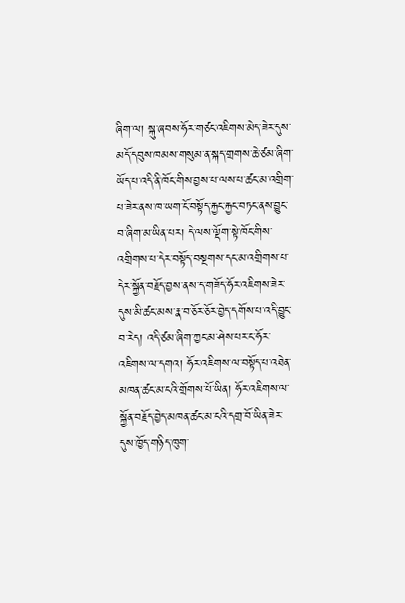ཞིག་ལ། སྐུ་ཞབས་ཧོར་གཙང་འཇིགས་མེད་ཟེར་དུས་མདོ་དབུས་ཁམས་གསུམ་ན་སྐད་གྲགས་ཆེ་ཙམ་ཞིག་ཡོད་པ་འདི་ནི་ཁོང་གིས་བྱས་པ་ལས་པ་ཚང་མ་འགྲིག་པ་ཟེར་ནས་ཁ་ཡག་ངོ་བསྟོད་རྐྱང་རྐྱང་བཏང་ནས་བྱུང་བ་ཞིག་མ་ཡིན་པར། དེ་ལས་ལྡོག་སྟེ་ཁོང་གིས་འགྲིགས་པ་དེར་བསྟོད་བསྔགས་དང་མ་འགྲིགས་པ་དེར་སྐྱོན་བརྗོད་བྱས་ནས་ད་གཟོད་ཧོར་འཇིགས་ཟེར་དུས་མི་ཚང་མས་རྣ་བ་ཅོར་ཅོར་བྱེད་དགོས་པ་འདི་བྱུང་བ་རེད། འདི་ཙམ་ཞིག་ཀྱང་མ་ཤེས་པར་ང་ཧོར་འཇིགས་ལ་དགའ། ཧོར་འཇིགས་ལ་བསྟོད་པ་འཐེན་མཁན་ཚང་མ་ངའི་གྲོགས་པོ་ཡིན། ཧོར་འཇིགས་ལ་སྐྱོན་བརྗོད་བྱེད་མཁན་ཚང་མ་ངའི་དགྲ་བོ་ཡིན་ཟེར་དུས་ཁྱོད་གཉིད་ཁུག་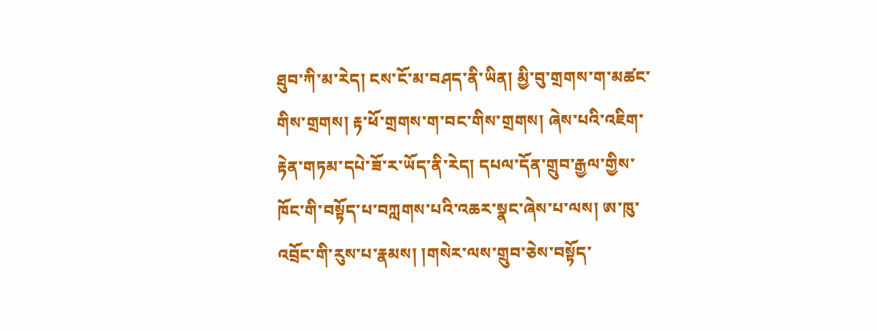ཐུབ་ཀི་མ་རེད། ངས་ངོ་མ་བཤད་ནི་ཡིན། མྱི་བུ་གྲགས་ག་མཚང་གིས་གྲགས། རྟ་ཕོ་གྲགས་ག་བང་གིས་གྲགས། ཞེས་པའི་འཇིག་རྟེན་གཏམ་དཔེ་ཟོ་ར་ཡོད་ནི་རེད། དཔལ་དོན་གྲུབ་རྒྱལ་གྱིས་ཁོང་གི་བསྟོད་པ་བཀླགས་པའི་འཆར་སྣང་ཞེས་པ་ལས། ཨ་ཁུ་འབྲོང་གི་རུས་པ་རྣམས། །གསེར་ལས་གྲུབ་ཅེས་བསྟོད་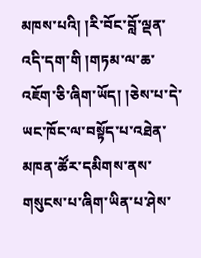མཁས་པའི། །རི་བོང་བློ་ལྡན་འདི་དག་གི །གཏམ་ལ་ཆ་འཇོག་ཅི་ཞིག་ཡོད། །ཅེས་པ་དེ་ཡང་ཁོང་ལ་བསྟོད་པ་འཐེན་མཁན་ཚོར་དམིགས་ནས་གསུངས་པ་ཞིག་ཡིན་པ་ཤེས་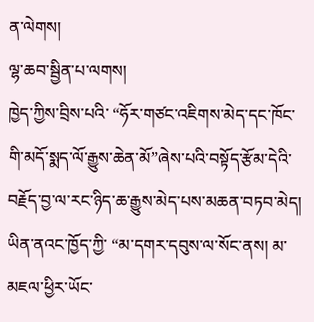ན་ལེགས།
ལྷ་ཆབ་སྦྱིན་པ་ལགས།
ཁྱེད་ཀྱིས་བྲིས་པའི་ “ཧོར་གཙང་འཇིགས་མེད་དང་ཁོང་གི་མདོ་སྨད་ལོ་རྒྱུས་ཆེན་མོ”ཞེས་པའི་བསྟོད་རྩོམ་དེའི་བརྗོད་བྱ་ལ་རང་ཉིད་ཆ་རྒྱུས་མེད་པས་མཆན་བཏབ་མེད། ཡིན་ནའང་ཁྱོད་ཀྱི་ “མ་དགར་དབུས་ལ་སོང་ནས། མ་མཇལ་ཕྱིར་ཡོང་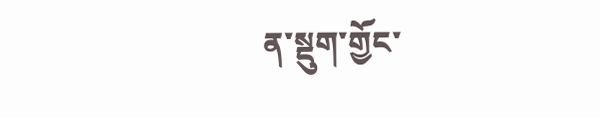ན་སྡུག་གྱོང་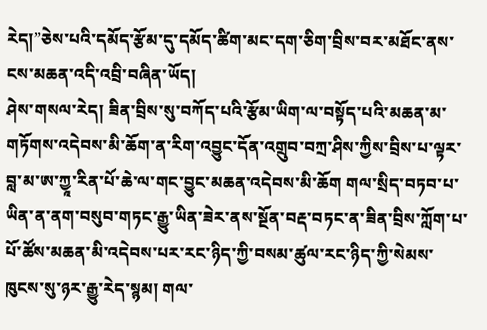རེད།”ཅེས་པའི་དམོད་རྩོམ་དུ་དམོད་ཚིག་མང་དག་ཅིག་བྲིས་བར་མཐོང་ནས་ངས་མཆན་འདི་འབྲི་བཞིན་ཡོད།
ཤེས་གསལ་རེད། ཟིན་བྲིས་སུ་བཀོད་པའི་རྩོམ་ཡིག་ལ་བསྟོད་པའི་མཆན་མ་གཏོགས་འདེབས་མི་ཆོག་ན་རིག་འབྱུང་དོན་འགྲུབ་བཀྲ་ཤིས་ཀྱིས་བྲིས་པ་ལྟར་བླ་མ་ཨ་ཀྱཱ་རིན་པོ་ཆེ་ལ་གང་བྱུང་མཆན་འདེབས་མི་ཆོག གལ་སྲིད་བཏབ་པ་ཡིན་ན་ནག་བསུབ་གཏང་རྒྱུ་ཡིན་ཟེར་ནས་སྔོན་བརྡ་བཏང་ན་ཟིན་བྲིས་ཀློག་པ་པོ་ཚོས་མཆན་མི་འདེབས་པར་རང་ཉིད་ཀྱི་བསམ་ཚུལ་རང་ཉིད་ཀྱི་སེམས་ཁུངས་སུ་ཉར་རྒྱུ་རེད་སྙམ། གལ་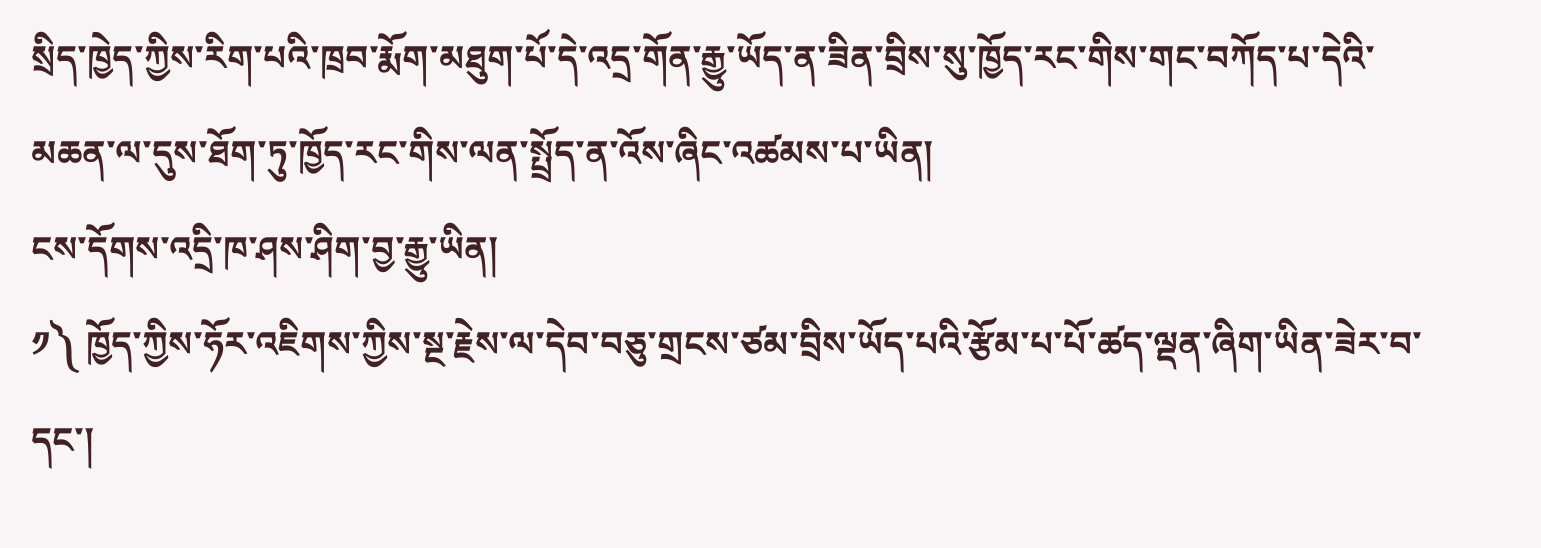སྲིད་ཁྱེད་ཀྱིས་རིག་པའི་ཁྲབ་རྨོག་མཐུག་པོ་དེ་འདྲ་གོན་རྒྱུ་ཡོད་ན་ཟིན་བྲིས་སུ་ཁྱོད་རང་གིས་གང་བཀོད་པ་དེའི་མཆན་ལ་དུས་ཐོག་ཏུ་ཁྱོད་རང་གིས་ལན་སྤྲོད་ན་འོས་ཞིང་འཚམས་པ་ཡིན།
ངས་དོགས་འདྲི་ཁ་ཤས་ཤིག་བྱ་རྒྱུ་ཡིན།
༡༽ ཁྱོད་ཀྱིས་ཧོར་འཇིགས་ཀྱིས་སྔ་རྗེས་ལ་དེབ་བཅུ་གྲངས་ཙམ་བྲིས་ཡོད་པའི་རྩོམ་པ་པོ་ཚད་ལྡན་ཞིག་ཡིན་ཟེར་བ་དང་།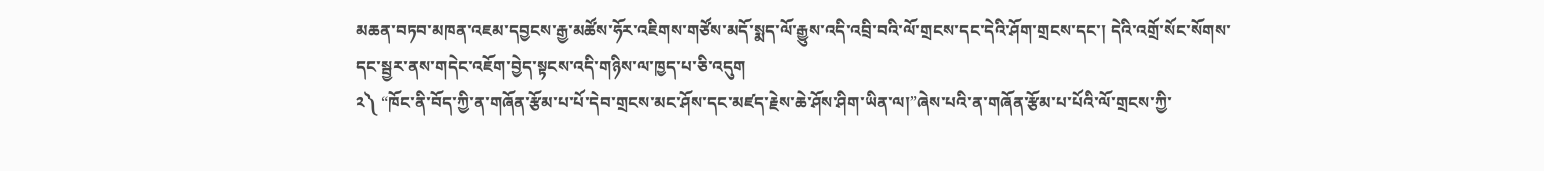མཆན་བཏབ་མཁན་འཇམ་དབྱངས་རྒྱ་མཚོས་ཧོར་འཇིགས་གཙོས་མདོ་སྨད་ལོ་རྒྱུས་འདི་འབྲི་བའི་ལོ་གྲངས་དང་དེའི་ཤོག་གྲངས་དང་། དེའི་འགྲོ་སོང་སོགས་དང་སྦྱར་ནས་གདེང་འཇོག་བྱེད་སྟངས་འདི་གཉིས་ལ་ཁྱད་པ་ཅི་འདུག
༢༽ “ཁོང་ནི་བོད་ཀྱི་ན་གཞོན་རྩོམ་པ་པོ་དེབ་གྲངས་མང་ཤོས་དང་མཛད་རྗེས་ཆེ་ཤོས་ཤིག་ཡིན་ལ།”ཞེས་པའི་ན་གཞོན་རྩོམ་པ་པོའི་ལོ་གྲངས་ཀྱི་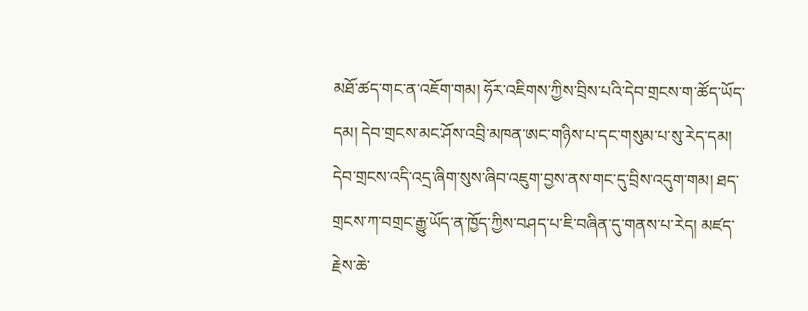མཐོ་ཚད་གང་ན་འཇོག་གམ། ཧོར་འཇིགས་ཀྱིས་བྲིས་པའི་དེབ་གྲངས་ག་ཚོད་ཡོད་དམ། དེབ་གྲངས་མང་ཤོས་འབྲི་མཁན་ཨང་གཉིས་པ་དང་གསུམ་པ་སུ་རེད་དམ། དེབ་གྲངས་འདི་འདྲ་ཞིག་སུས་ཞིབ་འཇུག་བྱས་ནས་གང་དུ་བྲིས་འདུག་གམ། ཐད་གྲངས་ཀ་བགྲང་རྒྱུ་ཡོད་ན་ཁྱོད་ཀྱིས་བཤད་པ་ཇི་བཞིན་དུ་གནས་པ་རེད། མཛད་རྗེས་ཆེ་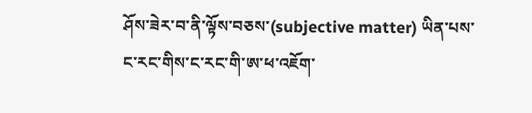ཤོས་ཟེར་བ་ནི་ལྟོས་བཅས་(subjective matter) ཡིན་པས་ང་རང་གིས་ང་རང་གི་ཨ་ཕ་འཇོག་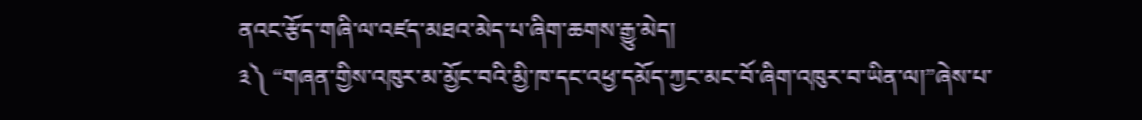ནའང་རྩོད་གཞི་ལ་འཛད་མཐའ་མེད་པ་ཞིག་ཆགས་རྒྱུ་མེད།
༣༽ “གཞན་གྱིས་འཁུར་མ་མྱོང་བའི་མྱི་ཁ་དང་འཕྱ་དམོད་ཀྱང་མང་བོ་ཞིག་འཁུར་བ་ཡིན་ལ།”ཞེས་པ་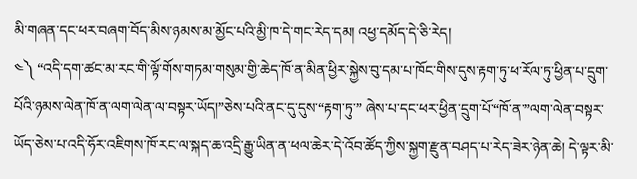མི་གཞན་དང་ཕར་བཞག་བོད་མིས་ཉམས་མ་མྱོང་པའི་མྱི་ཁ་དེ་གང་རེད་དམ། འཕྱ་དམོད་དེ་ཅི་རེད།
༤༽ “འདི་དག་ཚང་མ་རང་གི་ལྟོ་གོས་གཏམ་གསུམ་གྱི་ཆེད་ཁོ་ན་མིན་ཕྱིར་སྐྱེས་བུ་དམ་པ་ཁོང་གིས་དུས་རྟག་ཏུ་ཕ་རོལ་ཏུ་ཕྱིན་པ་དྲུག་པོའི་ཉམས་ལེན་ཁོ་ན་ལག་ལེན་ལ་བསྟར་ཡོད།”ཅེས་པའི་ནང་དུ་དུས་“རྟག་ཏུ་” ཞེས་པ་དང་ཕར་ཕྱིན་དྲུག་པོ་“ཁོ་ན་”ལག་ལེན་བསྟར་ཡོད་ཅེས་པ་འདི་ཧོར་འཇིགས་ཁོ་རང་ལ་སྐད་ཆ་འདྲི་རྒྱུ་ཡིན་ན་ཕལ་ཆེར་དེ་འོབ་ཚོད་ཀྱིས་སྐྱག་རྫུན་བཤད་པ་རེད་ཟེར་ཉེན་ཆེ། དེ་ལྟར་མི་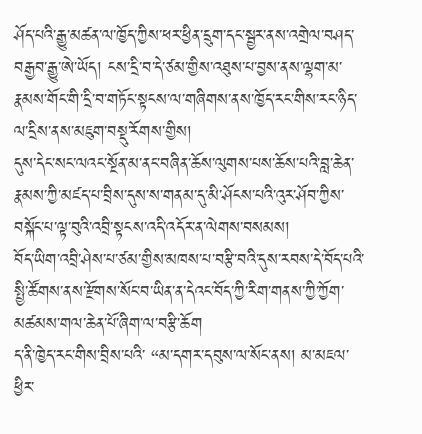ཤོད་པའི་རྒྱུ་མཚན་ལ་ཁྱོད་ཀྱིས་ཕར་ཕྱིན་དྲུག་དང་སྦྱར་ནས་འགྲེལ་བཤད་བརྒྱབ་རྒྱུ་ཨེ་ཡོད། ངས་དྲི་བ་དེ་ཙམ་གྱིས་འཐུས་པ་བྱས་ནས་ལྷག་མ་རྣམས་གོང་གི་དྲི་བ་གཏོང་སྟངས་ལ་གཞིགས་ནས་ཁྱོད་རང་གིས་རང་ཉིད་ལ་དྲིས་ནས་མཇུག་བསྡུ་རོགས་གྱིས།
དུས་དེང་སང་ལའང་སྔོན་མ་ནང་བཞིན་ཆོས་ལུགས་པས་ཆོས་པའི་བླ་ཆེན་རྣམས་ཀྱི་མཛད་པ་བྲིས་དུས་ས་གནམ་དུ་མི་ཤོངས་པའི་འུར་ཤོབ་ཀྱིས་བསྐོང་པ་ལྟ་བུའི་འབྲི་སྟངས་འདི་འདོར་ན་ལེགས་བསམས།
བོད་ཡིག་འབྲི་ཤེས་པ་ཙམ་གྱིས་མཁས་པ་བརྩི་བའི་དུས་རབས་དེ་བོད་པའི་སྤྱི་ཚོགས་ནས་རྫོགས་སོང་བ་ཡིན་ན་དེའང་བོད་ཀྱི་རིག་གནས་ཀྱི་ཀྱོག་མཚམས་གལ་ཆེན་པོ་ཞིག་ལ་བརྩི་ཆོག
ད་ནི་ཁྱེད་རང་གིས་བྲིས་པའི་ “མ་དགར་དབུས་ལ་སོང་ནས། མ་མཇལ་ཕྱིར་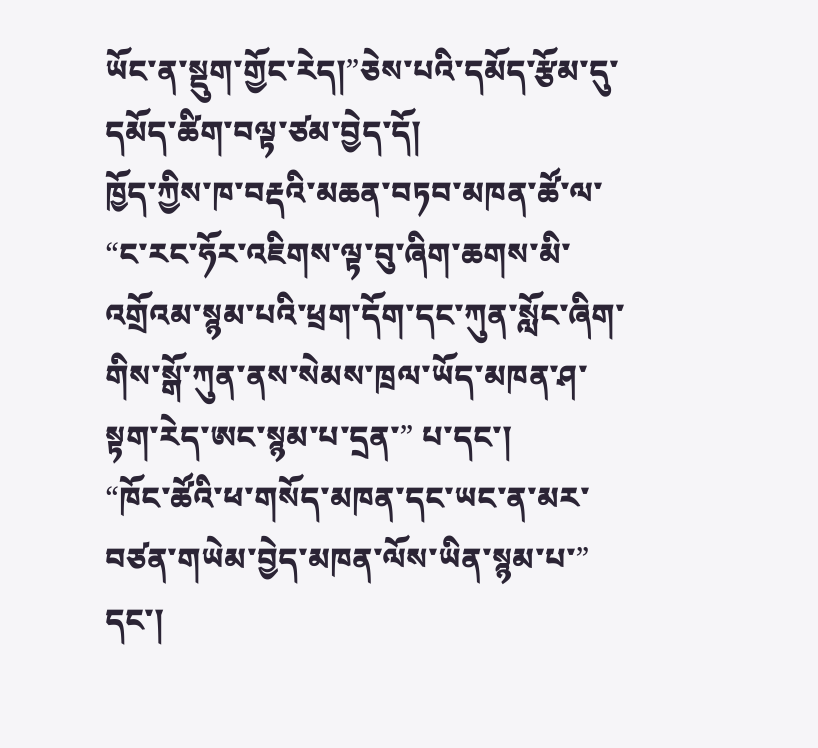ཡོང་ན་སྡུག་གྱོང་རེད།”ཅེས་པའི་དམོད་རྩོམ་དུ་དམོད་ཚིག་བལྟ་ཙམ་བྱེད་དོ།
ཁྱོད་ཀྱིས་ཁ་བརྡའི་མཆན་བཏབ་མཁན་ཚོ་ལ་
“ང་རང་ཧོར་འཇིགས་ལྟ་བུ་ཞིག་ཆགས་མི་འགྲོའམ་སྙམ་པའི་ཕྲག་དོག་དང་ཀུན་སློང་ཞིག་གིས་སྒོ་ཀུན་ནས་སེམས་ཁྲལ་ཡོད་མཁན་ཤ་སྟག་རེད་ཨང་སྙམ་པ་དྲན་” པ་དང་།
“ཁོང་ཚོའི་ཕ་གསོད་མཁན་དང་ཡང་ན་མར་བཙན་གཡེམ་བྱེད་མཁན་ལོས་ཡིན་སྙམ་པ་” དང་།